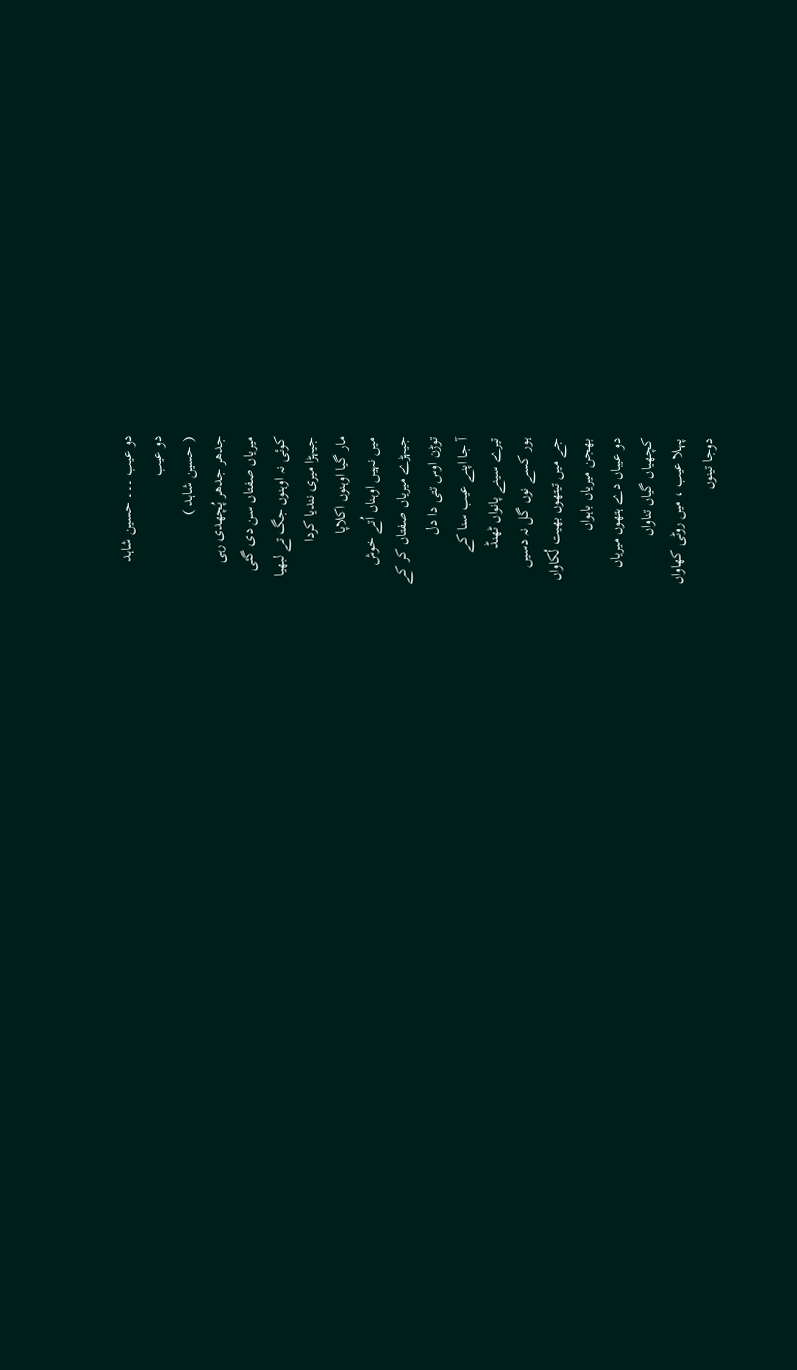دو عیب ۔۔۔ حسین شاہد
دو عیب
( حسین شاہد )
جدھر جدھر پُچھدی رہی
میریاں صفتاں سن دی گئی
کوئی نہ اوہنوں جگ تے لبھیا
جیہڑا میری نندیا کردا
مار گیا اوہنوں اکلاپا
میں نہیں اوہناں اُتے خوش
جیہڑے میریاں صفتاں کر کے
توڑن اوس تتی دا دل
آ جا اپنے عیب سنا کے
تیرے سینے پانواں ٹھنڈ
ہور کسے نوں گل نہ دسیں
جے میں تیتھوں بھیت لُکاواں
بھجن میریاں باہواں
دو عیباں دے ہتھوں میریاں
کچھیاں گیاں تناواں
پہلا عیب ، میں روٹی کھاواں
دوجا تینوں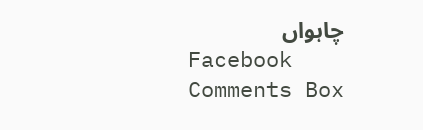چاہواں
Facebook Comments Box